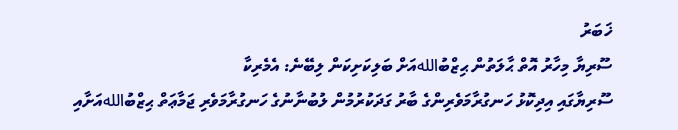ޚަބަރު
ސޫރިޔާ މިހާރު އޮތް ޙާލަތުން ޙިޒްބުاللهއަށް ބަލިކަށިކަން ލިބޭނެ: އެމެރިކާ
ސޫރިޔާގައި އިދިކޮޅު ހަނގުރާމަވެރިންގެ ބާރު ގަދަކުރުމުން ލުބުނާނުގެ ހަނގުރާމަވެރި ޖަމާޢަތް ޙިޒްބުاللهއަށާއި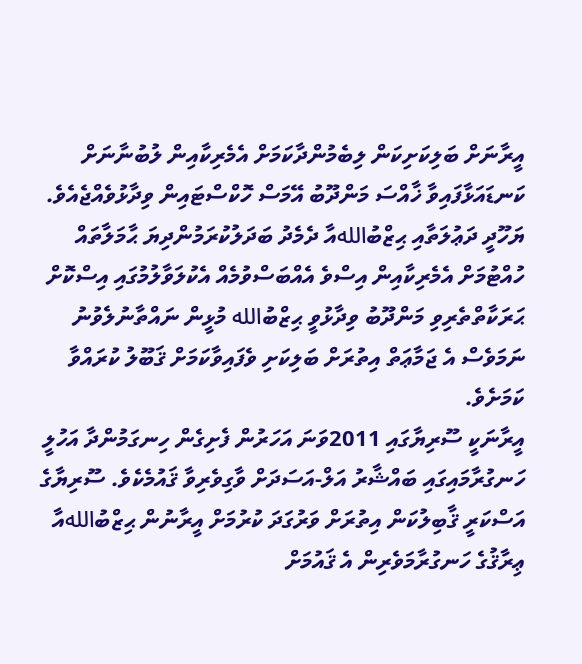އީރާނަށް ބަލިކަށިކަން ލިބެމުންދާކަމަށް އެމެރިކާއިން ލުބުނާނަށް ކަނޑައަޅާފައިވާ ޚާއްސަ މަންދޫބު އޭމަސް ހޮކްސްޓައިން ވިދާޅުވެއްޖެއެވެ.
ޔަހޫދީ ދަޢުލަތާއި ޙިޒްބުاللهއާ ދެމެދު ބަދަލުކުރަމުންދިޔަ ޙާމަލާތައް ހުއްޓުމަށް އެމެރިކާއިން އިސްވެ އެއްބަސްވުމެއް އެކުލަވާލުމުގައި އިސްކޮށް ޙަރަކާތްތެރިވި މަންދޫބު ވިދާޅުވީ ޙިޒްބުالله މުޅީން ނައްތާނުލެވުނު ނަމަވެސް އެ ޖަމާޢަތް އިތުރަށް ބަލިކަށި ވެފައިވާކަމަށް ޤަބޫލު ކުރައްވާ ކަމަށެވެ.
އީރާނަކީ ސޫރިޔާގައި 2011ވަނަ އަހަރުން ފެށިގެން ހިނގަމުންދާ އަހުލީ ހަނގުރާމައިގައި ބައްޝާރު އަލް-އަސަދަށް ވާގިވެރިވާ ޤައުމެކެވެ. ސޫރިޔާގެ އަސްކަރީ ޤާބިލުކަން އިތުރަށް ވަރުގަދަ ކުރުމަށް އީރާނުން ޙިޒްބުاللهއާ ޢިރާޤުގެ ހަނގުރާމަވެރިން އެ ޤައުމަށް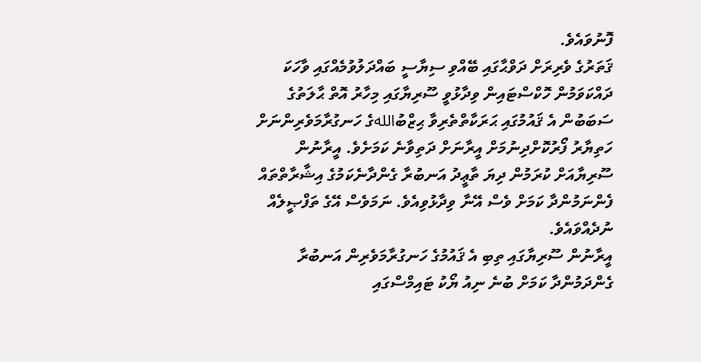ފޮނުވައެވެ.
ޤަތަރުގެ ވެރިރަށް ދަވްޙާގައި ބޭއްވި ސިޔާސީ ބައްދަލުވުމެއްގައި ވާހަކަ ދައްކަވަމުން ހޮކްސްޓައިން ވިދާޅުވީ ސޫރިޔާގައި މިހާރު އޮތް ޙާލަތުގެ ސަބަބުން އެ ޤައުމުގައި ޙަރަކާތްތެރިވާ ޙިޒްބުاللهގެ ހަނގުރާމަވެރިންނަށް ހަތިޔާރު ފޯރުކޮށްދިނުމަށް އީރާނަށް ދަތިވާނެ ކަމަށެވެ. އީރާނުން ސޫރިޔާއަށް ކުރަމުން ދިޔަ ތާޢީދު އަނބުރާ ގެންދާނެކަމުގެ އިޝާރާތްތައް ފެންނަމުންދާ ކަމަށް ވެސް އޭނާ ވިދާޅުވިއެވެ. ނަމަވެސް އޭގެ ތަފްޞީލެއް ނުދެއްވައެވެ.
އީރާނުން ސޫރިޔާގައި ތިބި އެ ޤައުމުގެ ހަނގުރާމަވެރިން އަނބުރާ ގެންދަމުންދާ ކަމަށް ބުނެ ނިއު ޔޯކު ޓައިމްސްގައި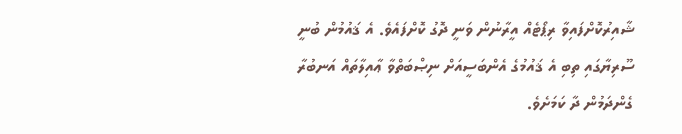ޝާއިރުކޮށްފައިވާ ރިޕޯޓެއް އީރާނުން ވަނީ ދޮގު ކޮށްފައެވެ. އެ ޤައުމުން ބުނީ ސޫރިޔާގައި ތިބި އެ ޤައުމުގެ އެންބަސީއަށް ނިޞްބަތްވާ ޢާއިލާތައް އަނބުރާ ގެންދަމުން ދާ ކަމަށެވެ.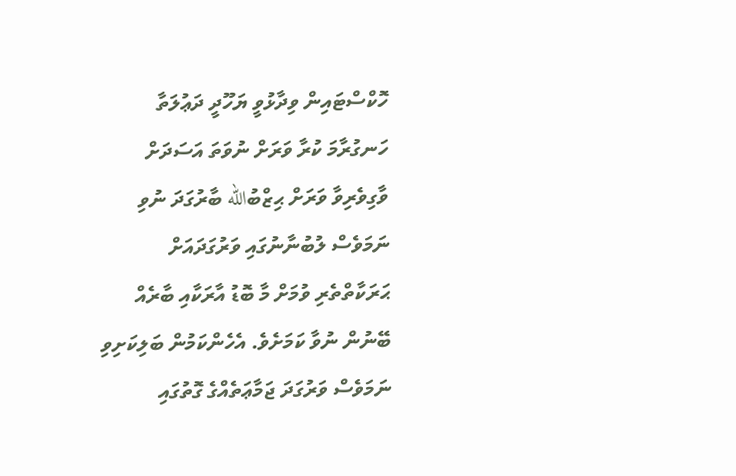ހޮކްސްޓައިން ވިދާޅުވީ ޔަހޫދީ ދަޢުލަތާ ހަނގުރާމަ ކުރާ ވަރަށް ނުވަތަ އަސަދަށް ވާގިވެރިވާ ވަރަށް ޙިޒްބުالله ބާރުގަދަ ނުވި ނަމަވެސް ލުބުނާނުގައި ވަރުގަދައަށް ޙަރަކާތްތެރި ވުމަށް މާ ބޮޑު އާރަކާއި ބާރެއް ބޭނުން ނުވާ ކަމަށެވެ. އެހެންކަމުން ބަލިކަށިވި ނަމަވެސް ވަރުގަދަ ޖަމާޢަތެއްގެ ގޮތުގައި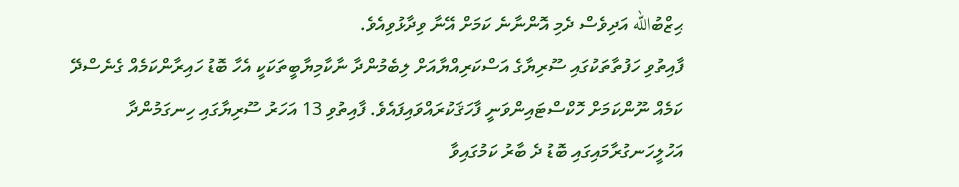ޙިޒްބުالله އަދިވެސް ދެމި އޮންނާނެ ކަމަށް އޭނާ ވިދާޅުވިއެވެ.
ފާއިތުވި ހަފުތާތަކުގައި ސޫރިޔާގެ އަސްކަރިއްޔާއަށް ލިބެމުންދާ ނާކާމިޔާބީތަކަކީ އެހާ ބޮޑު ހައިރާންކަމެއް ގެނެސްދޭ ކަމެއް ނޫންކަމަށް ހޮކްސްޓައިންވަނީ ފާހަޤަކުރައްވައިފައެވެ. ފާއިތުވި 13 އަހަރު ސޫރިޔާގައި ހިނގަމުންދާ އަހުލީހަނގުރާމައިގައި ބޮޑު ދެ ބާރު ކަމުގައިވާ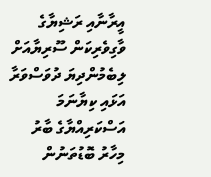އީރާނާއި ރަޝިޔާގެ ވާގިވެރިކަން ސޫރިޔާއަށް ލިބެމުންދިޔަ ދުވަސްވަރާ އަޅައި ކިޔާނަމަ އަސްކަރިއްޔާގެ ބާރު މިހާރު ބޮޑުތަނުން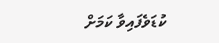ކުޑަވެފައިވާ ކަމަށް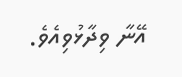އޭނާ ވިދާޅުވިއެވެ.